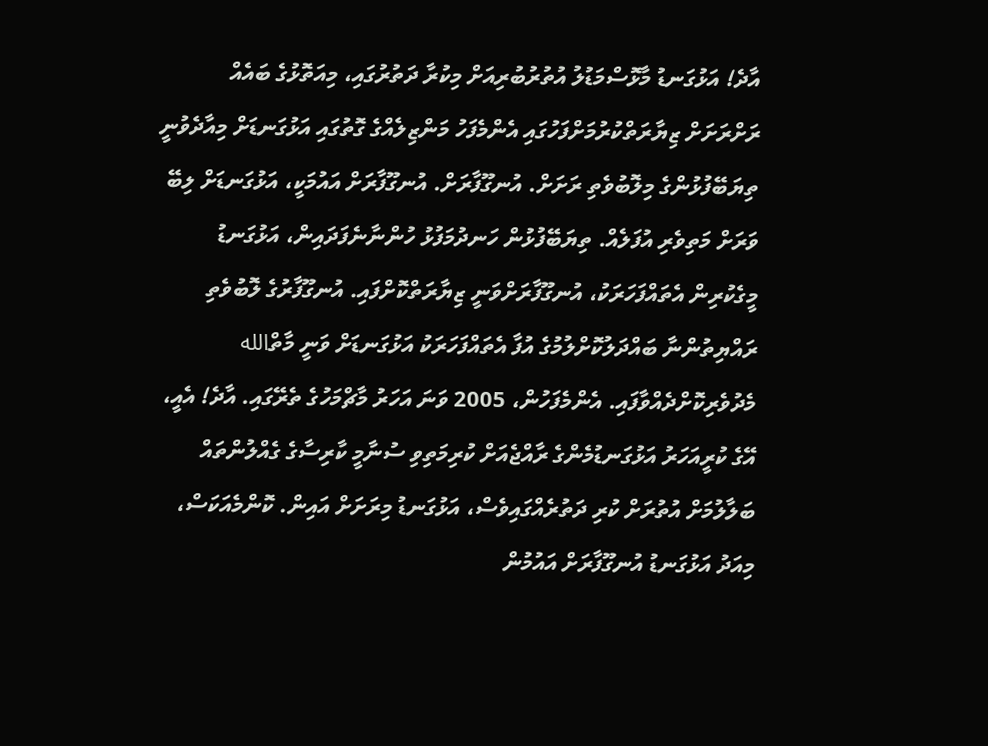އާދެ! އަޅުގަނޑު މާޅޮސްމަޑުލު އުތުރުބުރިއަށް މިކުރާ ދަތުރުގައި، މިއަތޮޅުގެ ބައެއް ރަށްރަށަށް ޒިޔާރަތްކުރުމަށްފަހުގައި އެންމެފަހު މަންޒިލެއްގެ ގޮތުގައި އަޅުގަނޑަށް މިއާދެވުނީ ތިޔަބޭފުޅުންގެ މިލޮބުވެތި ރަށަށް. އުނގޫފާރަށް. އުނގޫފާރަށް އައުމަކީ، އަޅުގަނޑަށް ލިބޭ ވަރަށް މަތިވެރި އުފަލެއް. ތިޔަބޭފުޅުން ހަނދުމަފުޅު ހުންނާނެފަދައިން، އަޅުގަނޑު މީގެކުރިން އެތައްފަހަރަކު، އުނގޫފާރަށްވަނީ ޒިޔާރަތްކޮށްފައި. އުނގޫފާރުގެ ލޮބުވެތި ރައްޔިތުންނާ ބައްދަލުކޮށްލުމުގެ އުފާ އެތައްފަހަރަކު އަޅުގަނޑަށް ވަނީ މާތްالله މެދުވެރިކޮށްދެއްވާފައި. އެންމެފަހުން، 2005 ވަނަ އަހަރު މާޗްމަހުގެ ތެރޭގައި. އާދެ! އެއީ، އޭގެ ކުރީއަހަރު އަޅުގަނޑުމެންގެ ރާއްޖެއަށް ކުރިމަތިވި ސުނާމީ ކާރިސާގެ ގެއްލުންތައް ބަލާލުމަށް އުތުރަށް ކުރި ދަތުރެއްގައިވެސް، އަޅުގަނޑު މިރަށަށް އައިން. ކޮންމެއަކަސް، މިއަދު އަޅުގަނޑު އުނގޫފާރަށް އައުމުން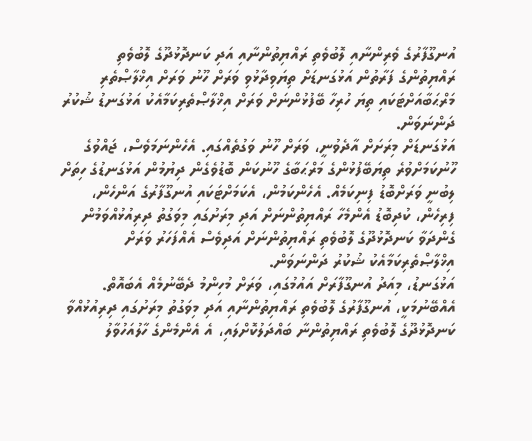އުނގޫފާރުގެ ވެރިންނާއި ލޮބުވެތި ރައްޔިތުންނާއި އަދި ކަނދޮޅުދޫގެ ލޮބުވެތި ރައްޔިތުންގެ ފަރާތުން އަޅުގަނޑަށް ތިޔަވިދާޅުވި ވަރަށް ހޫނު ވަރަށް އިޚްލާޞްތެރި މަރްޙަބާއަށްޓަކައި ތިޔަ ހުރިހާ ބޭފުޅުންނަށް ވަރަށް އިޚްލާޞްތެރިކަމާއެކު އަޅުގަނޑު ޝުކުރު ދަންނަވަން.
އަޅުގަނޑަށް މިރަށަށް އާދެވުނީ، ވަރަށް ހޫނު ވަގުތެއްގައި. އެހެންނަމަވެސް، ޖައްވުގެ ހޫނުކަމަށްވުރެ ތިޔަބޭފުޅުންގެ މަރްޙަބާގެ ހޫނުކަން ބޮޑުވެގެން ދިޔުމުން އަޅުގަނޑުގެ ހިތަށް ލިބުނީ ވަރަށްބޮޑު ފިނިކަމެއް. އެހެންކަމުން، އެކަމަށްޓަކައި އުނގޫފާރުގެ އަންހެން، ފިރިހެން، ކުދިބޮޑު އެންމެހާ ރައްޔިތުންނަށް އަދި މިރަށުގައި މިވަގުތު ދިރިއުޅުއްވަމުން ގެންދަވާ ކަނދޮޅުދޫގެ ލޮބުވެތި ރައްޔިތުންނަށް އަދިވެސް އެއްފަހަރު ވަރަށް އިޚްލާޞްތެރިކަމާއެކު ޝުކުރު ދަންނަވަން.
އަޅުގަނޑު، މިއަދު އުނގޫފާރަށް އައުމުގައި، ވަރަށް މުހިންމު ދެބޭނުމެއް އެބައޮތް. އެއްބޭނުމަކީ، އުނގޫފާރުގެ ލޮބުވެތި ރައްޔިތުންނާއި އަދި މިވަގުތު މިރަށުގައި ދިރިއުޅުއްވާ ކަނދޮޅުދޫގެ ލޮބުވެތި ރައްޔިތުންނާ ބައްދަލުކޮށްލައި، އެ އެންމެންގެ ހާލުއަހުވާލު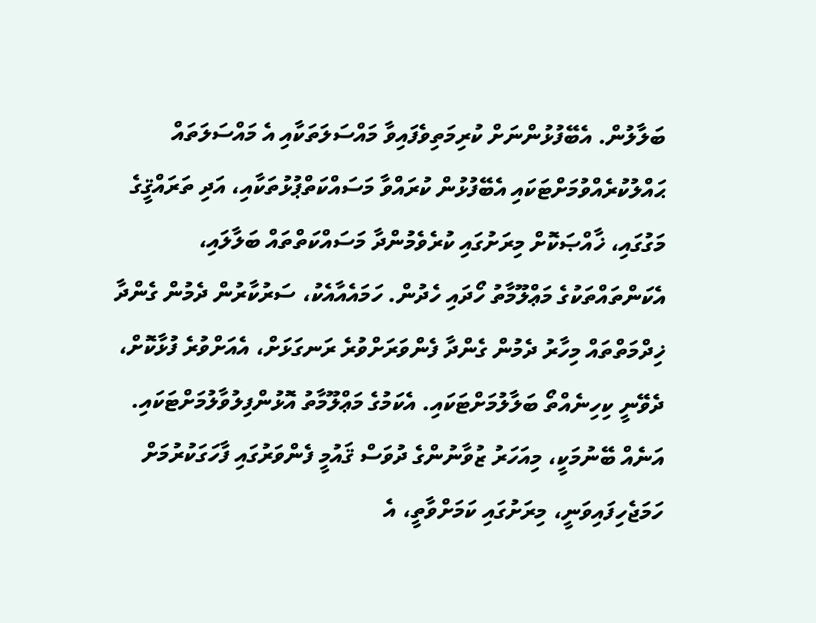ބަލާލުން. އެބޭފުޅުންނަށް ކުރިމަތިވެފައިވާ މައްސަލަތަކާއި އެ މައްސަލަތައް ޙައްލުކުރެއްވުމަށްޓަކައި އެބޭފުޅުން ކުރައްވާ މަސައްކަތްޕުޅުތަކާއި، އަދި ތަރައްޤީގެ މަގުގައި، ޚާއްޞަކޮށް މިރަށުގައި ކުރެވެމުންދާ މަސައްކަތްތައް ބަލާލައި، އެކަންތައްތަކުގެ މަޢްލޫމާތު ހޯދައި ހެދުން. ހަމައެއާއެކު، ސަރުކާރުން ދެމުން ގެންދާ ޚިދްމަތްތައް މިހާރު ދެމުން ގެންދާ ފެންވަރަށްވުރެ ރަނގަޅަށް، އެއަށްވުރެ ފުޅާކޮށް، ދެވޭނީ ކިހިނެއްތޯ ބަލާލުމަށްޓަކައި. އެކަމުގެ މަޢްލޫމާތު އޮޅުންފިލުވާލުމަށްޓަކައި.
އަނެއް ބޭނުމަކީ، މިއަހަރު ޒުވާނުންގެ ދުވަސް ޤައުމީ ފެންވަރުގައި ފާހަގަކުރުމަށް ހަމަޖެހިފައިވަނީ، މިރަށުގައި ކަމަށްވާތީ، އެ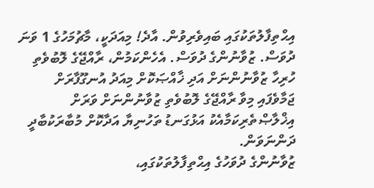އިޙްތިފާލުތަކުގައި ބައިވެރިވުން. އާދެ! މިއަދަކީ، މާޗުމަހުގެ 1 ވަނަ ދުވަސް. ޒުވާނުންގެ ދުވަސް. އެހެންކަމުން، ރާއްޖޭގެ ލޮބުވެތި ހުރިހާ ޒުވާނުންނަށް އަދި ޚާއްޞަކޮށް މިއަދު އުނގޫފާރަށް ޖަމާވެފައި މިވާ ރާއްޖޭގެ ލޮބުވެތި ޒުވާނުންނަށް ވަރަށް އިޚްލާޞްތެރިކަމާއެކު އަޅުގަނޑު ތަހުނިޔާ އަދާކޮށް މުބާރަކުބާދީ ދަންނަވަން.
ޒުވާނުންގެ ދުވަހުގެ އިޙްތިފާލުތަކުގައި،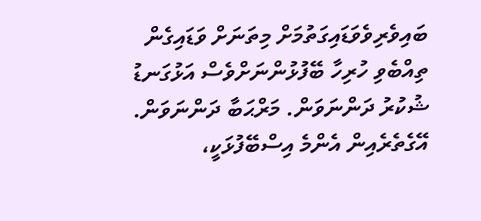ބައިވެރިވެވަޑައިގަތުމަށް މިތަނަށް ވަޑައިގެން ތިއްބެވި ހުރިހާ ބޭފުޅުންނަށްވެސް އަޅުގަނޑު ޝުކުރު ދަންނަވަން. މަރްޙަބާ ދަންނަވަން. އޭގެތެރެއިން އެންމެ އިސްބޭފުޅަކީ،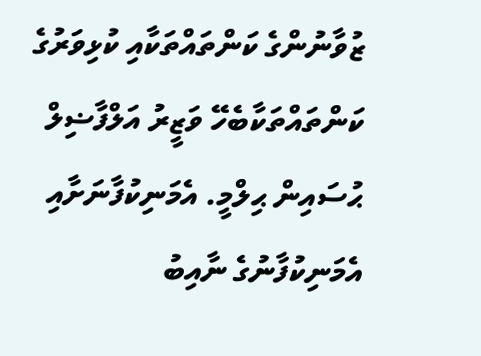ޒުވާނުންގެ ކަންތައްތަކާއި ކުޅިވަރުގެ ކަންތައްތަކާބެހޭ ވަޒީރު އަލްފާޟިލް ޙުސައިން ޙިލްމީ. އެމަނިކުފާނަށާއި އެމަނިކުފާނުގެ ނާއިބު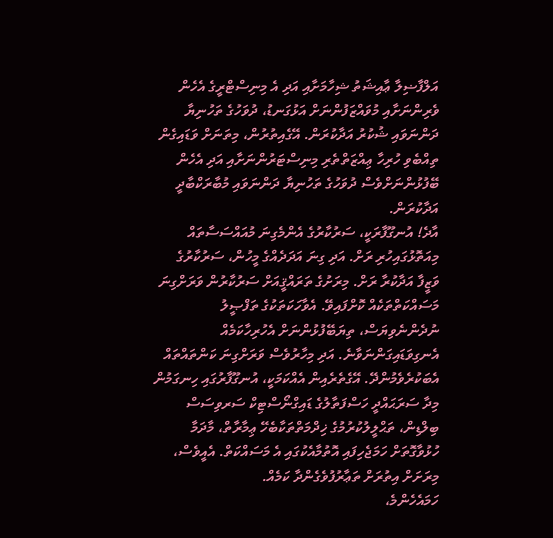އަލްފާޟިލާ ޢާއިޝަތު ޝިހާމަށާއި އަދި އެ މިނިސްޓްރީގެ އެހެން ވެރިންނަށާއި މުވައްޒަފުންނަށް އަޅުގަނޑު، ދުވަހުގެ ތަހުނިޔާ ދަންނަވައި ޝުކުރު އަދާކުރަން. އޭގެއިތުރުން، މިތަނަށް ވަޑައިގެން ތިއްބެވި ހުރިހާ ޢިއްޒަތްތެރި މިނިސްޓަރުންނަށާއި އަދި އެހެން ބޭފުޅުންނަށްވެސް ދުވަހުގެ ތަހުނިޔާ ދަންނަވައި މުބާރަކްބާދީ އަދާކުރަން.
އާދެ! އުނގޫފާރަކީ، ސަރުކާރުގެ އެންމެގިނަ މުއައްސަސާތައް މިއަތޮޅުގައިހުރި ރަށް. އަދި ގިނަ އަދަދެއްގެ މީހުން، ސަރުކާރުގެ ވަޒީފާ އަދާކުރާ ރަށް. މިރަށުގެ ތަރައްޤީއަށް ސަރުކާރުން ވަރަށްގިނަ މަސައްކަތްތަކެއް ކޮށްފައިވޭ. އެވާހަކަތަކުގެ ތަފްޞީލު ނުދެންނެވިޔަސް، ތިޔަބޭފުޅުންނަށް އެހުރިހާކަމެއް އެނގިވަޑައިގަންނަވާނެ. އަދި މިހާރުވެސް ވަރަށްގިނަ ކަންތައްތައް އެބަކުރެވެމުންދޭ. އޭގެތެރެއިން އެއްކަމަކީ، އުނގޫފާރުގައި ހިނގަމުން މިދާ ސަރަޙައްދީ ހަސްފަތާލުގެ ޑައިގްނޯސްޓިކް ސަރވިސަސް ބިލްޑިން، ތަޙްލީލުކުރުމުގެ ޚިދްމަތްތަކާބެހޭ ޢިމާރާތް، މާދަމާ ހުޅުވާގޮތަށް ހަމަޖެހިފައި އޮތުމާއެކުގައި އެ މަސައްކަތް. އެއީވެސް، މިރަށަށް އިތުރަށް ތަޢާރުފުވެގެންދާ ކަމެއް.
ހަމައެހެންމެ،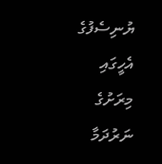ޔުނިސެފުގެ އެހީގައި މިރަށުގެ ނަރުދަމާ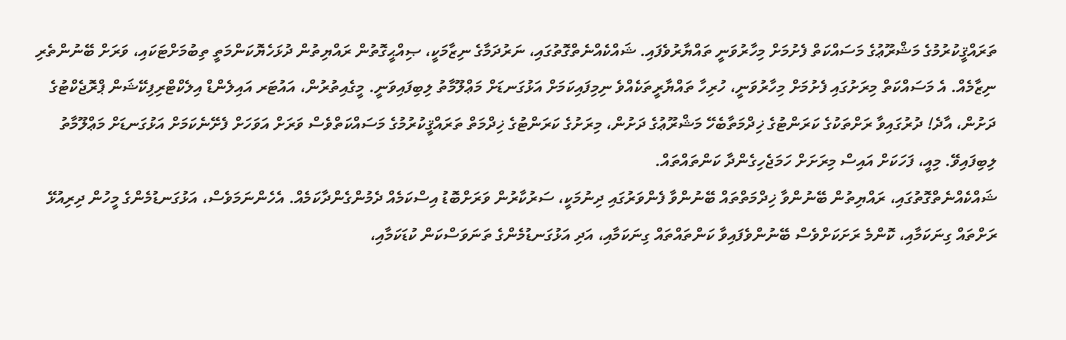ތަރައްޤީކުރުމުގެ މަޝްރޫޢުގެ މަސައްކަތް ފެށުމަށް މިހާރުވަނީ ތައްޔާރުވެފައި. ޝައްކެއްނެތްގޮތުގައި، ނަރުދަމާގެ ނިޒާމަކީ، ޞިއްޙީގޮތުން ރައްޔިތުން ދުޅަހެޔޮކަންމަތީ ތިބުމަށްޓަކައި، ވަރަށް ބޭނުންތެރި ނިޒާމެއް. އެ މަސައްކަތް މިރަށުގައި ފެށުމަށް މިހާރުވަނީ، ހުރިހާ ތައްޔާރީތަކެއްވެ ނިމިފައިކަމަށް އަޅުގަނޑަށް މަޢްލޫމާތު ލިބިފައިވަނީ. މީގެއިތުރުން، އައުޓަރ އައިލެންޑް އިލެކްޓްރިފިކޭޝަން ޕްރޮޖެކްޓުގެ ދަށުން، އާދެ! ދުރުގައިވާ ރަށްތަކުގެ ކަރަންޓުގެ ޚިދްމަތާބެހޭ މަޝްރޫޢުގެ ދަށުން، މިރަށުގެ ކަރަންޓުގެ ޚިދްމަތް ތަރައްޤީކުރުމުގެ މަސައްކަތްވެސް ވަރަށް އަވަހަށް ފެށޭނެކަމަށް އަޅުގަނޑަށް މަޢްލޫމާތު ލިބިފައިވޭ. މިއީ، ފަހަކަށް އައިސް މިރަށަށް ހަމަޖެހިގެންދާ ކަންތައްތައް.
ޝައްކެއްނެތްގޮތުގައި، ރައްޔިތުން ބޭނުންވާ ޚިދްމަތްތައް ބޭނުންވާ ފެންވަރުގައި ދިނުމަކީ، ސަރުކާރުން ވަރަށްބޮޑު އިސްކަމެއް ދެމުންގެންދާކަމެއް. އެހެންނަމަވެސް، އަޅުގަނޑުމެންގެ މީހުން ދިރިއުޅޭ ރަށްތައް ގިނަކަމާއި، ކޮންމެ ރަށަކަށްވެސް ބޭނުންވެފައިވާ ކަންތައްތައް ގިނަކަމާއި، އަދި އަޅުގަނޑުމެންގެ ތަނަވަސްކަން ކުޑަކަމާއި،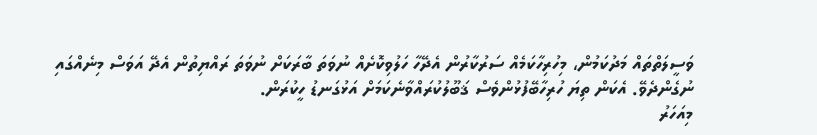ވަސީލަތްތައް މަދުކަމުން، މިހުރިހާކަމެއް ސަރުކާރުން އެދޭހާ ހަލުވިކޮށެއް ނުވަތަ ބާރަކަށް ނުވަތަ ރައްޔިތުން އެދޭ އަވަސް މިނެއްގައި ނުގެންދެވޭ. އެކަން ތިޔަ ހުރިހާބޭފުޅުންވެސް ޤަބޫލުކުރައްވާނެކަމަށް އަޅުގަނޑު ހީކުރަން.
މިއަހަރު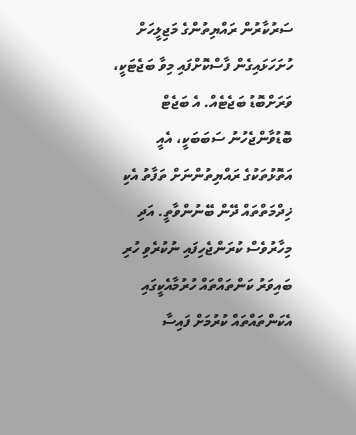ސަރުކާރުން ރައްޔިތުންގެ މަޖިލީހަށް ހުށަހަޅައިގެން ފާސްކޮށްފައި މިވާ ބަޖެޓަކީ، ވަރަށްބޮޑު ބަޖެޓެއް. އެ ބަޖެޓް ބޮޑުވާންޖެހުނު ސަބަބަކީ، އެއީ އަތޮޅުތަކުގެ ރައްޔިތުންނަށް ތަފާތު އެކި ޚިދްމަތްތައް ދޭން ބޭނުންވާތީ. އަދި މިހާރުވެސް ކުރަންޖެހިފައި ނުކުރެވި ހުރި ބައިވަރު ކަންތައްތައް ހުރުމާއެކީގައި އެކަންތައްތައް ކުރުމަށް ފައިސާ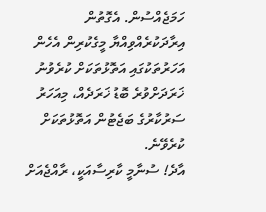ހަމަޖެއްސުން. އެގޮތުން އިރާދަކުރެއްވިއްޔާ މީގެކުރިން އެހެން އަހަރުތަކުގައި އަތޮޅުތަކަށް ކުރެވުނު ޚަރަދަށްވުރެ ބޮޑު ޚަރަދެއް، މިއަހަރު ސަރުކާރުގެ ބަޖެޓުން އަތޮޅުތަކަށް ކުރެވޭނެ.
އާދެ! ސުނާމީ ކާރިސާއަކީ، ރާއްޖެއަށް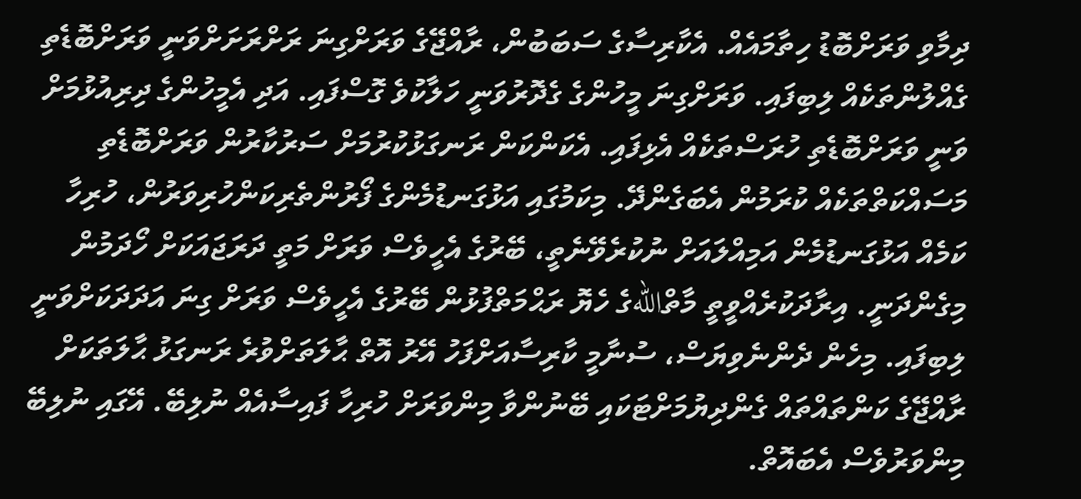ދިމާވި ވަރަށްބޮޑު ހިތާމައެއް. އެކާރިސާގެ ސަބަބުން، ރާއްޖޭގެ ވަރަށްގިނަ ރަށްރަށަށްވަނީ ވަރަށްބޮޑެތި ގެއްލުންތަކެއް ލިބިފައި. ވަރަށްގިނަ މީހުންގެ ގެދޮރުވަނީ ހަލާކުވެ ގޮސްފައި. އަދި އެމީހުންގެ ދިރިއުޅުމަށް ވަނީ ވަރަށްބޮޑެތި ހުރަސްތަކެއް އެޅިފައި. އެކަންކަން ރަނގަޅުކުރުމަށް ސަރުކާރުން ވަރަށްބޮޑެތި މަސައްކަތްތަކެއް ކުރަމުން އެބަގެންދޭ. މިކަމުގައި އަޅުގަނޑުމެންގެ ފޯރުންތެރިކަންހުރިވަރުން، ހުރިހާ ކަމެއް އަޅުގަނޑުމެން އަމިއްލައަށް ނުކުރެވޭނެތީ، ބޭރުގެ އެހީވެސް ވަރަށް މަތީ ދަރަޖައަކަށް ހޯދަމުން މިގެންދަނީ. އިރާދަކުރެއްވީތީ މާތްاللهގެ ހެޔޮ ރަޙްމަތްފުޅުން ބޭރުގެ އެހީވެސް ވަރަށް ގިނަ އަދަދަކަށްވަނީ ލިބިފައި. މިހެން ދެންނެވިޔަސް، ސުނާމީ ކާރިސާއަށްފަހު އޭރު އޮތް ޙާލަތަށްވުރެ ރަނގަޅު ޙާލަތަކަށް ރާއްޖޭގެ ކަންތައްތައް ގެންދިޔުމަށްޓަކައި ބޭނުންވާ މިންވަރަށް ހުރިހާ ފައިސާއެއް ނުލިބޭ. އޭގައި ނުލިބޭ މިންވަރުވެސް އެބައޮތް.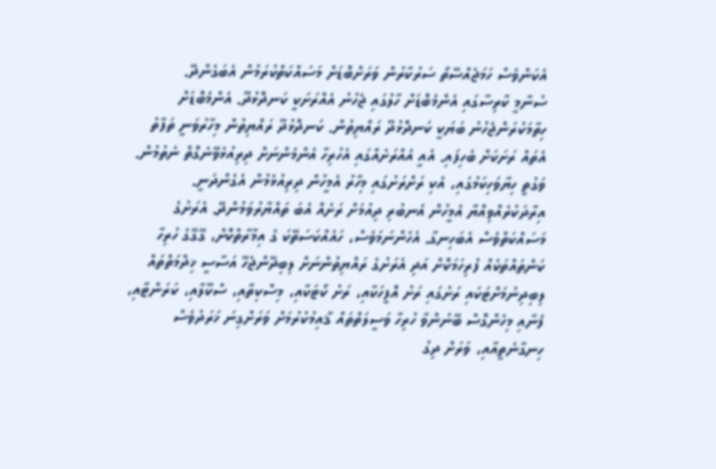އެކަންވެސް ހަމަޖެއްސޭތޯ ސަރުކާރުން ވަރަށްބޮޑަށް މަސައްކަތްކުރަމުން އެބަގެންދޭ.
ސުނާމީ ކާރިސާގައި އެންމެބޮޑަށް ހާލުގައި ޖެހުނު އެއްރަށަކީ ކަނދޮޅުދޫ. އެންމެބޮޑަށް ހިތާމަކުރަންޖެހުނު ބަޔަކީ ކަނދޮޅުދޫ ރައްޔިތުން. ކަނދޮޅުދޫ ރައްޔިތުން މިހާރުވަނީ ތަފާތު އެތައް ރަށަކަށް ބެހިފައި. އެއީ އެއްރަށެއްގައި އެހުރިހާ އެންމެންނަށް ދިރިއުޅެވޭނެގޮތް ނެތުމުން. ވަގުތީ ހިޔާވަހިކަމުގައި، އެކި ރަށްރަށުގައި މިހާރު އެމީހުން ދިރިއުޅެމުން އެގެންދަނީ. އިރާދަކުރެއްވިއްޔާ އެމީހުން އެނބުރި ދިއުމަށް ރަށެއް އެބަ ތައްޔާރުވަމުންދޭ. އެރަށުގެ މަސައްކަތްވެސް އެބަހިނގާ. އެހެންނަމަވެސް، ހައެއްކަސަތޭކަ ގެ އިމާރާތްކޮށް، ގޭގޭގެ ހުރިހާ ކަންތައްތަކެއް ފުރިހަމަކޮށް އަދި އެރަށުގެ ރައްޔިތުންނަށް ލިބިދޭންޖެހޭ އަސާސީ ޚިދްމަތްތައް ލިބިދިނުމަށްޓަކައި ރަށުގައި ރަށު އޮފީހަކާއި، ރަށު ކޯޓަކާއި، މިސްކިތާއި، ސްކޫލާއި، ކަރަންޓާއި، ފެނާއި މިހެންގޮސް ބޭނުންވާ ހުރިހާ ވަސީލަތްތައް ޤާއިމުކުރުމަށް ވަރަށްގިނަ ޚަރަދުވެސް ހިނގާނެތީއާއި، ވަރަށް ދިގު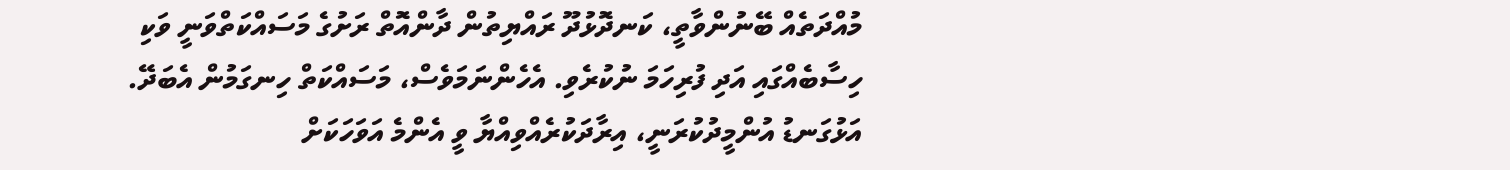މުއްދަތެއް ބޭނުންވާތީ، ކަނދޮޅުދޫ ރައްޔިތުން ދާންއޮތް ރަށުގެ މަސައްކަތްވަނީ ވަކި ހިސާބެއްގައި އަދި ފުރިހަމަ ނުކުރެވި. އެހެންނަމަވެސް، މަސައްކަތް ހިނގަމުން އެބަދޭ. އަޅުގަނޑު އުންމީދުކުރަނީ، އިރާދަކުރެއްވިއްޔާ ވީ އެންމެ އަވަހަކަށް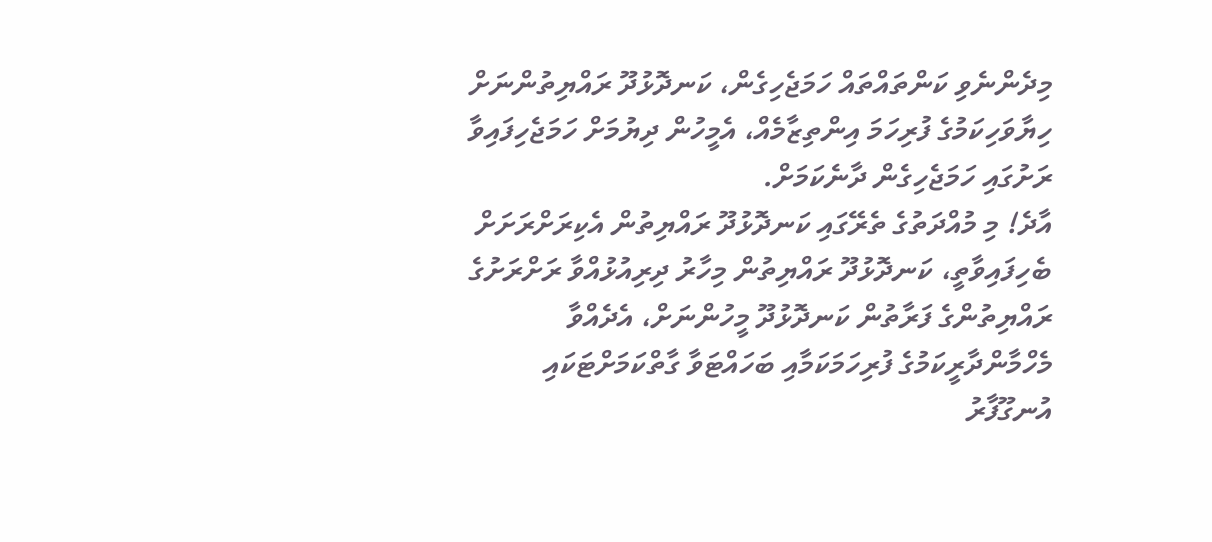މިދެންނެވި ކަންތައްތައް ހަމަޖެހިގެން، ކަނދޮޅުދޫ ރައްޔިތުންނަށް ހިޔާވަހިކަމުގެ ފުރިހަމަ އިންތިޒާމެއް، އެމީހުން ދިޔުމަށް ހަމަޖެހިފައިވާ ރަށުގައި ހަމަޖެހިގެން ދާނެކަމަށް.
އާދެ! މި މުއްދަތުގެ ތެރޭގައި ކަނދޮޅުދޫ ރައްޔިތުން އެކިރަށްރަށަށް ބެހިފައިވާތީ، ކަނދޮޅުދޫ ރައްޔިތުން މިހާރު ދިރިއުޅުއްވާ ރަށްރަށުގެ ރައްޔިތުންގެ ފަރާތުން ކަނދޮޅުދޫ މީހުންނަށް، އެދެއްވާ މެހްމާންދާރީކަމުގެ ފުރިހަމަކަމާއި ބަހައްޓަވާ ގާތްކަމަށްޓަކައި އުނގޫފާރު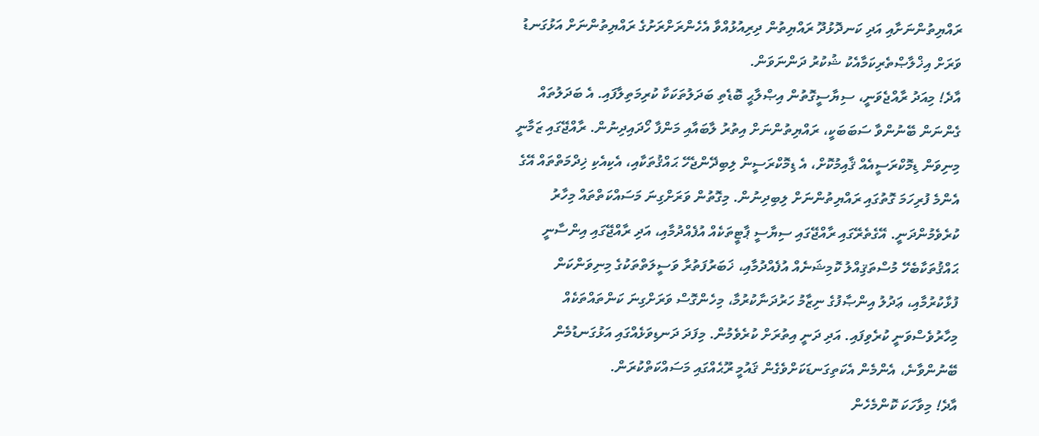ރައްޔިތުންނަށާއި އަދި ކަނދޮޅުދޫ ރައްޔިތުން ދިރިއުޅުއްވާ އެހެންރަށްރަށުގެ ރައްޔިތުންނަށް އަޅުގަނޑު ވަރަށް އިޚްލާޞްތެރިކަމާއެކު ޝުކުރު ދަންނަވަން.
އާދެ! މިއަދު ރާއްޖެވަނީ، ސިޔާސީގޮތުން އިޞްލާޙީ ބޮޑެތި ބަދަލުތަކަކާ ކުރިމަތިލާފައި. އެ ބަދަލުތައް ގެންނަން ބޭނުންވާ ސަބަބަކީ، ރައްޔިތުންނަށް އިތުރު ލާބައާއި މަންފާ ހޯދައިދިނުން. ރާއްޖޭގައި ޒަމާނީ މިނިވަން ޑިމޮކްރަސީއެއް ޤާއިމުކޮށް، އެ ޑިމޮކްރަސީން ލިބިދޭންޖެހޭ ޙައްޤުތަކާއި، އެކިއެކި ޚިދްމަތްތައް އޭގެ އެންމެ ފުރިހަމަ ގޮތުގައި ރައްޔިތުންނަށް ލިބިދިނުން. މިގޮތުން ވަރަށްގިނަ މަސައްކަތްތައް މިހާރު ކުރެވެމުންދަނީ. އޭގެތެރޭގައި ރާއްޖޭގައި ސިޔާސީ ޕާޓީތަކެއް އުފެއްދުމާއި، އަދި ރާއްޖޭގައި އިންސާނީ ޙައްޤުތަކާބެހޭ މުސްތަޤިއްލު ކޮމިޝަނެއް އުފެއްދުމާއި، ޚަބަރުފަތުރާ ވަސީލަތްތަކުގެ މިނިވަންކަން ފުޅާކުރުމާއި، ޢަދުލު އިންޞާފުގެ ނިޒާމު ހަރުދަނާކުރުމާ، މިހެންގޮސް ވަރަށްގިނަ ކަންތައްތަކެއް މިހާރުވެސްވަނީ ކުރެވިފައި. އަދި ދަނީ އިތުރަށް ކުރެވެމުން. މިފަދަ ދަނޑިވަޅެއްގައި އަޅުގަނޑުމެން ބޭނުންވާނެ، އެންމެން އެކަތިގަނޑަކަށްވެގެން ޤައުމީ ރޫޙެއްގައި މަސައްކަތްކުރަން.
އާދެ! މިވާހަކަ ކޮންމެހެން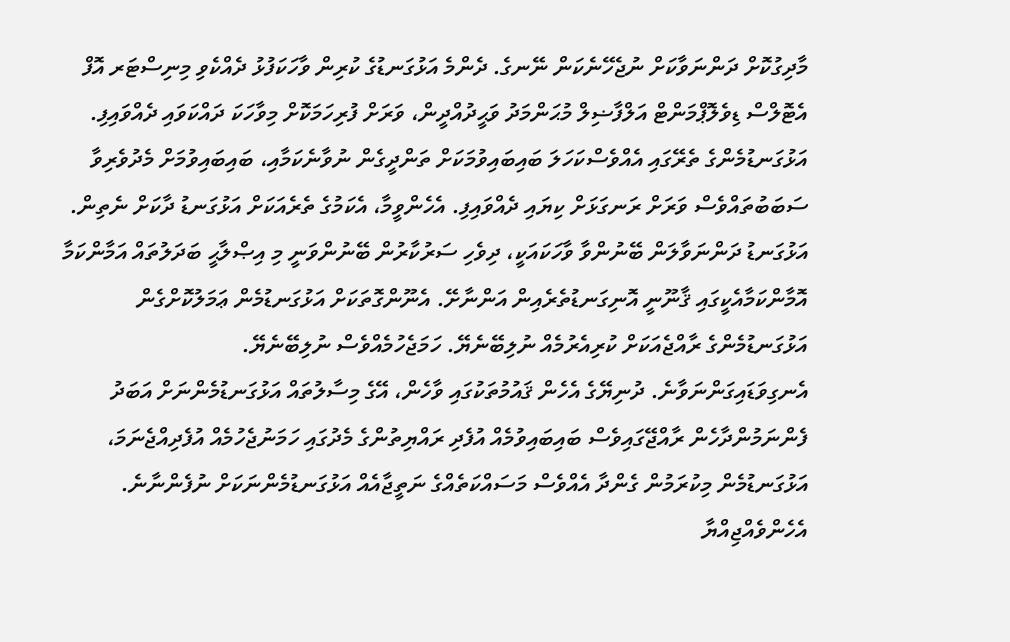މާދިގުކޮށް ދަންނަވާކަށް ނުޖެހޭނެކަން ނޭނގެ. ދެންމެ އަޅުގަނޑުގެ ކުރިން ވާހަކަފުޅު ދެއްކެވި މިނިސްޓަރ އޮފް އެޓޮލްސް ޑިވެލޮޕްމަންޓް އަލްފާޟިލް މުޙަންމަދު ވަޙީދުއްދީން، ވަރަށް ފުރިހަމަކޮށް މިވާހަކަ ދައްކަވައި ދެއްވައިފި. އަޅުގަނޑުމެންގެ ތެރޭގައި އެއްވެސްކަހަލަ ބައިބައިވުމަކަށް ތަންދީގެން ނުވާނެކަމާއި، ބައިބައިވުމަށް މެދުވެރިވާ ސަބަބުތައްވެސް ވަރަށް ރަނގަޅަށް ކިޔައި ދެއްވައިފި. އެހެންވީމާ، އެކަމުގެ ތެރެއަކަށް އަޅުގަނޑު ދާކަށް ނެތިން.
އަޅުގަނޑު ދަންނަވާލަން ބޭނުންވާ ވާހަކައަކީ، ދިވެހި ސަރުކާރުން ބޭނުންވަނީ މި އިޞްލާޙީ ބަދަލުތައް އަމާންކަމާ އޮމާންކަމާއެކީގައި ޤާނޫނީ އޮނިގަނޑުތެރެއިން އަންނާށޭ. އެނޫންގޮތަކަށް އަޅުގަނޑުމެން ޢަމަލުކޮށްގެން އަޅުގަނޑުމެންގެ ރާއްޖެއަކަށް ކުރިއެރުމެއް ނުލިބޭނެޔޭ. ހަމަޖެހުމެއްވެސް ނުލިބޭނެޔޭ.
އެނގިވަޑައިގަންނަވާނެ. ދުނިޔޭގެ އެހެން ޤައުމުތަކުގައި ވާހެން، އޭގެ މިސާލުތައް އަޅުގަނޑުމެންނަށް އަބަދު ފެންނަމުންދާހެން ރާއްޖޭގައިވެސް ބައިބައިވުމެއް އުފެދި ރައްޔިތުންގެ މެދުގައި ހަމަނުޖެހުމެއް އުފެދިއްޖެނަމަ، އަޅުގަނޑުމެން މިކުރަމުން ގެންދާ އެއްވެސް މަސައްކަތެއްގެ ނަތީޖާއެއް އަޅުގަނޑުމެންނަކަށް ނުފެންނާނެ. އެހެންވެއްޖިއްޔާ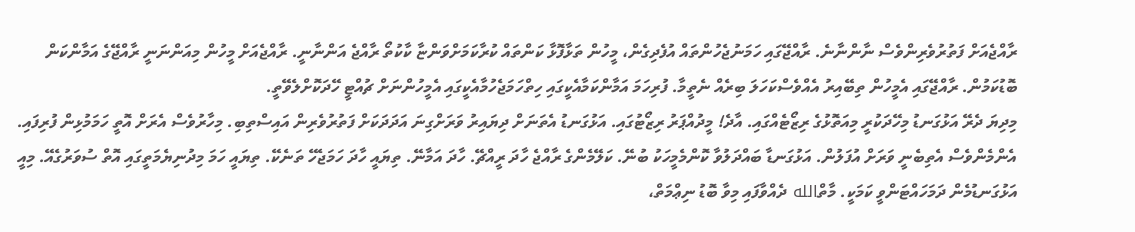ރާއްޖެއަށް ފަތުރުވެރިންވެސް ނާންނާނެ. ރާއްޖޭގައި ހަމަނުޖެހުންތައް އުފެދިގެން، މީހުން ތަޅާފޮޅާ ކަންތައް ކުރާކަމަށްވަންޏާ ކާކުތޯ ރާއްޖެ އަންނާނީ. ރާއްޖެއަށް މީހުން މިއަންނަނީ ރާއްޖޭގެ އަމާންކަން ބޮޑުކަމުން. ރާއްޖޭގައި އެމީހުން ތިބޭއިރު އެއްވެސްކަހަލަ ބިރެއް ނެތީމާ. ފުރިހަމަ އަމާންކަމާއެކީގައި ހިތްހަމަޖެހުމާއެކީގައި އެމީހުންނަށް ޗުއްޓީ ހޭދަކޮށްލެވޭތީ.
މިދިޔަ ދެރޭ އަޅުގަނޑު މިހޭދަކުރީ މިއަތޮޅުގެ ރިޒޯޓެއްގައި. އާދެ! މީދުއްޕަރު ރިޒޯޓުގައި. އަޅުގަނޑު އެތަނަށް ދިޔައިރު ވަރަށްގިނަ އަދަދަކަށް ފަތުރުވެރިން އައިސްތިބި. މިހާރުވެސް އެރަށް އޮތީ ހަމަމުޅިން ފުރިފައި. އެންމެންވެސް އެތިބެނީ ވަރަށް އުފަލުން. އަޅުގަނޑާ ބައްދަލުވާ ކޮންމެމީހަކު ބުނޭ. ކަލޭމެންގެ ރާއްޖެ ހާދަ ރީއްޗޭ. ހާދަ އަމާނޭ. ތިޔައީ ހާދަ ހަމަޖެހޭ ތަނެކޭ. ތިޔައީ ހަމަ މިދުނިޔެމަތީގައި އޮތް ސުވަރުގެއޭ. މިއީ އަޅުގަނޑުމެން ދަމަހައްޓަންވީ ކަމަކީ. މާތްالله ދެއްވާފައި މިވާ ބޮޑު ނިޢްމަތް،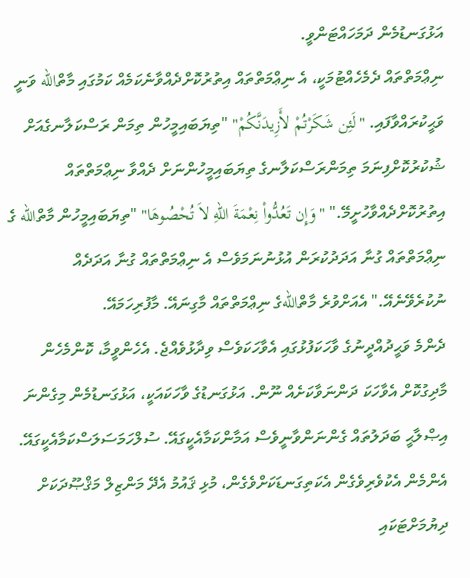އަޅުގަނޑުމެން ދަމަހައްޓަންވީ.
ނިޢްމަތްތައް ދެމެހެއްޓުމަކީ، އެ ނިޢްމަތްތައް އިތުރުކޮށްދެއްވާނެކަމެއް ކަމުގައި މާތްالله ވަނީ ވަޙީކުރައްވާފައި. "لَئِن شَكَرْتُمْ لأَزِيدَنَّكُمْ" "ތިޔަބައިމީހުން ތިމަން ރަސްކަލާނގެއަށް ޝުކުރުކޮށްފިނަމަ ތިމަންރަސްކަލާނގެ ތިޔަބައިމީހުންނަށް ދެއްވާ ނިޢްމަތްތައް އިތުރުކޮށްދެއްވާހުށީމޭ." "وَإِن تَعُدُّواْ نِعْمَةَ اللّهِ لاَ تُحْصُوهَا" "ތިޔަބައިމީހުން މާތްالله ގެ ނިޢްމަތްތައް ގުނާ އަދަދުކުރަން އުޅުނުނަމަވެސް އެ ނިޢްމަތްތައް ގުނާ އަދަދެއް ނުކުރެވޭނެއޭ." އެއަށްވުރެ މާތްاللهގެ ނިޢްމަތްތައް މާގިނައޭ. މާފުރިހަމައޭ.
ދެންމެ ވަޙީދުއްދީނުގެ ވާހަކަފުޅުގައި އެވާހަކަވެސް ވިދާޅުވެއްޖެ. އެހެންވީމާ، ކޮންމެހެން މާދިގުކޮށް އެވާހަކަ ދަންނަވާކަށެއް ނޫން. އަޅުގަނޑުގެ ވާހަކައަކީ، އަޅުގަނޑުމެން މިގެންނަ އިޞްލާޙީ ބަދަލުތައް ގެންނަންވާނީވެސް އަމާންކަމާއެކީގައޭ. ސުލްހަމަސަލަސްކަމާއެކީގައޭ. އެންމެން އެކުވެރިވެގެން އެކަތިގަނޑަކަށްވެގެން، މުޅި ޤައުމު އެދޭ މަންޒިލް މަޤްޞޫދަކަށް ދިޔުމަށްޓަކައި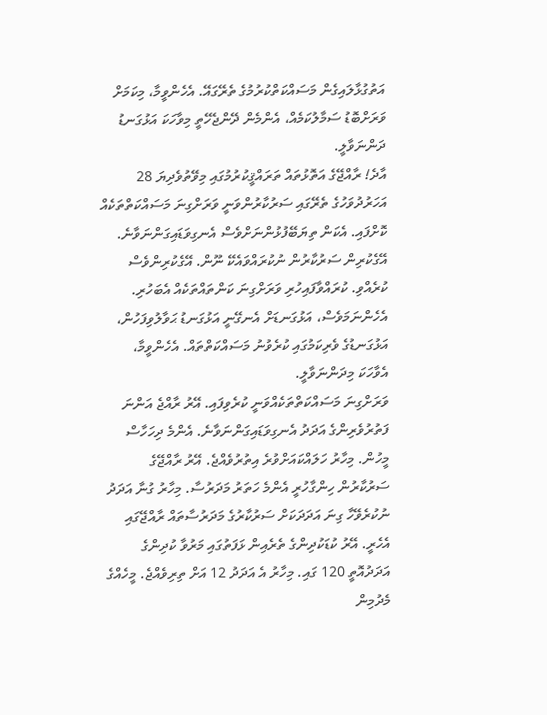އަތުގުޅާލައިގެން މަސައްކަތްކުރުމުގެ ތެރޭގައޭ. އެހެންވީމާ، މިކަމަށް ވަރަށްބޮޑު ސަމާލުކަމެއް، އެންމެން ދޭންޖެހޭތީ މިވާހަކަ އަޅުގަނޑު ދަންނަވާލީ.
އާދެ! ރާއްޖޭގެ އަތޮޅުތައް ތަރައްޤީކުރުމުގައި މިވޭތުވެދިޔަ 28 އަހަރުދުވަހުގެ ތެރޭގައި ސަރުކާރުންވަނީ ވަރަށްގިނަ މަސައްކަތްތަކެއް ކޮށްފައި. އެކަން ތިޔަބޭފުޅުންނަށްވެސް އެނގިވަޑައިގަންނަވާނެ. އޭގެކުރިން ސަރުކާރުން ނުކުރައްވައެކޭ ނޫން. އޭގެކުރިންވެސް ކުރެއްވި. ކުރައްވާފައިހުރި ވަރަށްގިނަ ކަންތައްތަކެއް އެބަހުރި. އެހެންނަމަވެސް، އަޅުގަނޑަށް އެނގޭނީ އަޅުގަނޑު ޙަވާލުވިފަހުން، އަޅުގަނޑުގެ ވެރިކަމުގައި ކުރެވުނު މަސައްކަތްތައް. އެހެންވީމާ، އެވާހަކަ މިދަންނަވާލީ.
ވަރަށްގިނަ މަސައްކަތްތަކެއްވަނީ ކުރެވިފައި. އޭރު ރާއްޖެ އަންނަ ފަތުރުވެރިންގެ އަދަދު އެނގިވަޑައިގަންނަވާނެ. އެންމެ ދިހަހާސް މީހުން. މިހާރު ހަލައްކައަށްވުރެ އިތުރުވެއްޖެ. އޭރު ރާއްޖޭގެ ސަރުކާރުން ހިންގާހުރީ އެންމެ ހަތަރު މަދަރުސާ. މިހާރު ގުނާ އަދަދު ނުކުރެވޭހާ ގިނަ އަދަދަކަށް ސަރުކާރުގެ މަދަރުސާތައް ރާއްޖޭގައި އެހެރީ. އޭރު ކުޑަކުދިންގެ ތެރެއިން ޅަފަތުގައި މަރުވާ ކުދިންގެ އަދަދުއޮތީ 120 ގައި. މިހާރު އެ އަދަދު 12 އަށް ތިރިވެއްޖެ. މީހެއްގެ މެދުމިން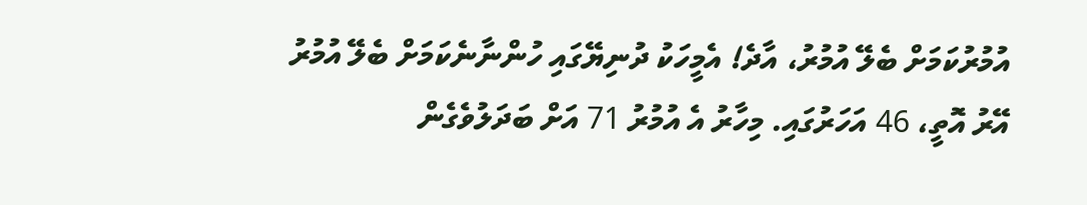އުމުރުކަމަށް ބެލޭ އުމުރު، އާދެ! އެމީހަކު ދުނިޔޭގައި ހުންނާނެކަމަށް ބެލޭ އުމުރު އޭރު އޮތީ، 46 އަހަރުގައި. މިހާރު އެ އުމުރު 71 އަށް ބަދަލުވެގެން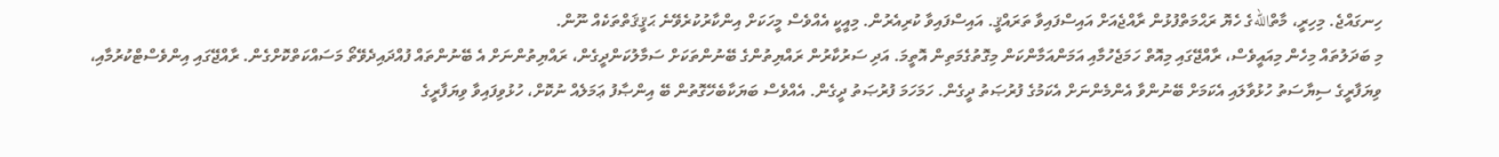ހިނގައްޖެ. މިހިރީ، މާތްاللهގެ ހެޔޮ ރަޙްމަތްފުޅުން ރާއްޖެއަށް އައިސްފައިވާ ތަރައްޤީ. އައިސްފައިވާ ކުރިއެރުން. މިއީކީ އެއްވެސް މީހަކަށް އިންކާރުކުރެވޭނެ ޙަޤީޤަތްތަކެއް ނޫން.
މި ބަދަލުތައް މިހެން މިއައީވެސް، ރާއްޖޭގައި މިއޮތް ހަމަޖެހުމާއި އަމަންއަމާންކަން މިގޮތުގެމަތިން އޮތީމަ. އަދި ސަރުކާރުން ރައްޔިތުންގެ ބޭނުންތަކަށް ސަމާލުކަންދީގެން، ރައްޔިތުންނަށް އެ ބޭނުންތައް ފުއްދައިދެވޭތޯ މަސައްކަތްކޮށްގެން. ރާއްޖޭގައި އިންވެސްޓްކުރުމާއި، ވިޔަފާރީގެ ސިޔާސަތު ހުޅުވާލައި އެކަމަށް ބޭނުންވާ އެންމެންނަށް އެކަމުގެ ފުރުޞަތު ދީގެން. ހަމަހަމަ ފުރުޞަތު ދީގެން. އެއްވެސް ބަޔަކާބެހޭގޮތުން ބޭ އިންޞާފު ޢަމަލެއް ނުކޮށް، ހުޅުވިފައިވާ ވިޔަފާރީގެ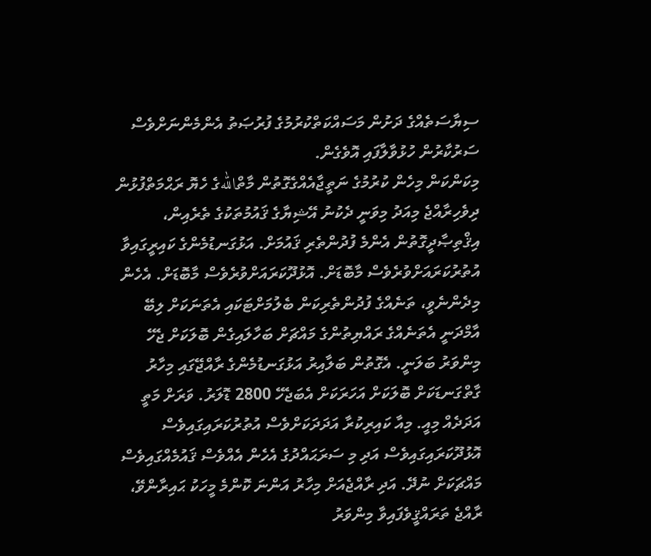ސިޔާސަތެއްގެ ދަށުން މަސައްކަތްކުރުމުގެ ފުރުޞަތު އެންމެންނަށްވެސް ސަރުކާރުން ހުޅުވާލާފައި އޮވެގެން.
މިކަންކަން މިހެން ކުރުމުގެ ނަތީޖާއެއްގެގޮތުން މާތްاللهގެ ހެޔޮ ރަޙްމަތްފުޅުން ދިވެހިރާއްޖެ މިއަދު މިވަނީ ދެކުނު އޭޝިޔާގެ ޤައުމުތަކުގެ ތެރެއިން، އިޤްތިޞާދީގޮތުން އެންމެ ފުދުންތެރި ޤައުމަށް. އަޅުގަނޑުމެންގެ ކައިރީގައިވާ އުތުރުކަރައަށްވުރެވެސް މާބޮޑަށް. އޮޅުދޫކަރައަށްވުރެވެސް މާބޮޑަށް. އެހެން މިދެންނެވީ، ތަނެއްގެ ފުދުންތެރިކަން ބެލުމަށްޓަކައި އެތަނަކަށް ލިބޭ އާމްދަނީ އެތަނެއްގެ ރައްޔިތުންގެ މައްޗަށް ބަހާލައިގެން ބޮލަކަށް ޖެހޭ މިންވަރު ބަލަނީ. އެގޮތުން ބަލާއިރު އަޅުގަނޑުމެންގެ ރާއްޖޭގައި މިހާރު ގާތްގަނޑަކަށް ބޮލަކަށް އަހަރަކަށް އެބަޖެހޭ 2800 ޑޮލަރު. ވަރަށް މަތީ އަދަދެއް މިއީ. މިއާ ކައިރިކުރާ އަދަދަކަށްވެސް އުތުރުކަރައިގައިވެސް އޮޅުދޫކަރައިގައިވެސް އަދި މި ސަރަޙައްދުގެ އެހެން އެއްވެސް ޤައުމެއްގައިވެސް މައްޗަކަށް ނުދޭ. އަދި ރާއްޖެއަށް މިހާރު އަންނަ ކޮންމެ މީހަކު ޙައިރާންވޭ، ރާއްޖެ ތަރައްޤީވެފައިވާ މިންވަރު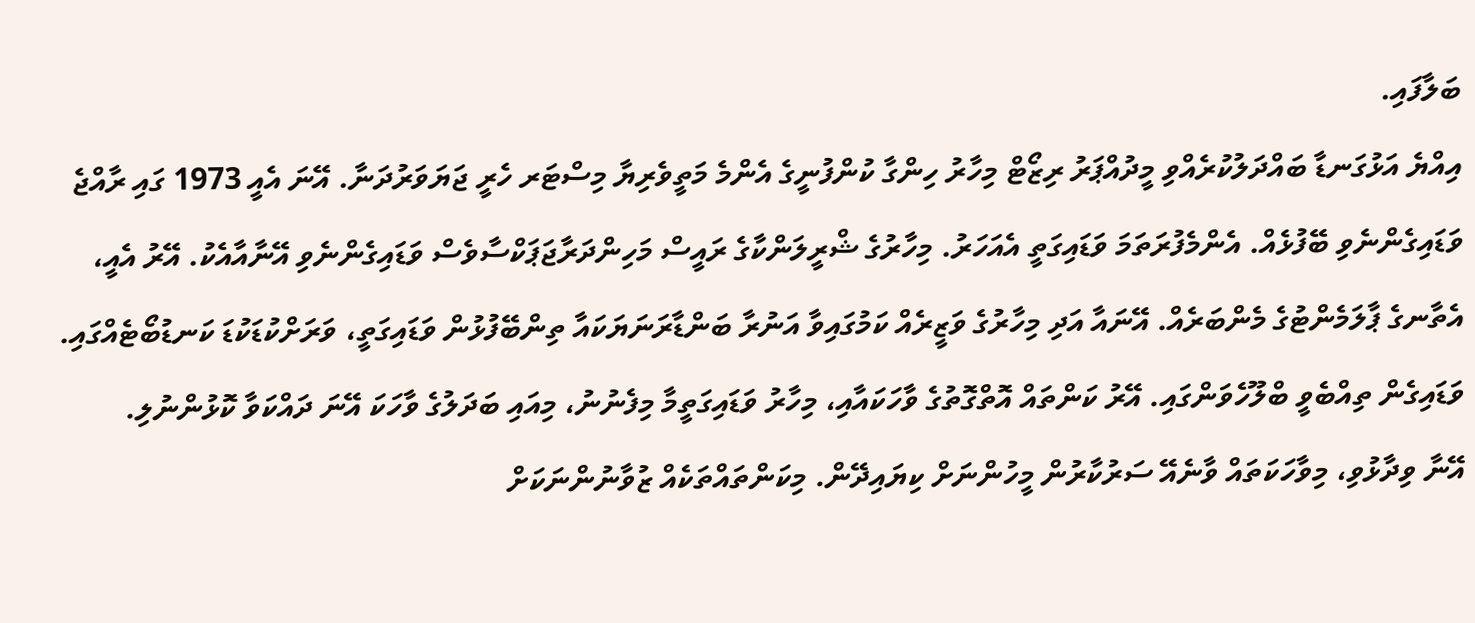ބަލާފައި.
އިއްޔެ އަޅުގަނޑާ ބައްދަލުކުރެއްވި މީދުއްޕަރު ރިޒޯޓް މިހާރު ހިންގާ ކުންފުނީގެ އެންމެ މަތީވެރިޔާ މިސްޓަރ ހެރީ ޖަޔަވަރުދަނާ. އޭނަ އެއީ 1973 ގައި ރާއްޖެ ވަޑައިގެންނެވި ބޭފުޅެއް. އެންމެފުރަތަމަ ވަޑައިގަތީ އެއަހަރު. މިހާރުގެ ޝްރީލަންކާގެ ރައީސް މަހިންދަރާޖަޕަކްސާވެސް ވަޑައިގެންނެވި އޭނާއާއެކު. އޭރު އެއީ، އެތާނގެ ޕާލަމެންޓުގެ މެންބަރެއް. އޭނައާ އަދި މިހާރުގެ ވަޒީރެއް ކަމުގައިވާ އަނުރާ ބަންޑާރަނަޔަކައާ ތިންބޭފުޅުން ވަޑައިގަތީ، ވަރަށްކުޑަކުޑަ ކަނޑުބޯޓެއްގައި. ވަޑައިގެން ތިއްބެވީ ބްލޫހެވަންގައި. އޭރު ކަންތައް އޮތްގޮތުގެ ވާހަކައާއި، މިހާރު ވަޑައިގަތީމާ މިފެނުނު، މިއައި ބަދަލުގެ ވާހަކަ އޭނަ ދައްކަވާ ކޮޅުންނުލި.
އޭނާ ވިދާޅުވި، މިވާހަކަތައް ވާނެއޭ ސަރުކާރުން މީހުންނަށް ކިޔައިދޭން. މިކަންތައްތަކެއް ޒުވާނުންނަކަށް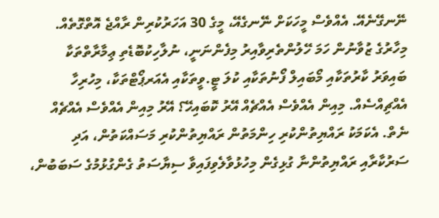ނޭނގޭނެއޭ. އެއްވެސް މީހަކަށް ނޭނގެއޭ، މީގެ 30 އަހަރުކުރިން ރާއްޖެ އޮތްގޮތެއް. މިހާރުގެ ޒުވާނުން ހަމަ ހޭލުންތެރިވާއިރު މިފެންނަނީ، ނުލާހިކުބޮޑެތި ޢިމާރާތްތަކާ ބައިވަރު ކާރުތަކާއި މޯބައިލް ފޯނުތަކާއި ކުލަ ޓީ.ވީތަކާއި އެއަރޕޯޓްތަކާ، މިހުރިހާ އެއްޗިއްސެއް. މިއިން އެއްވެސް އެއްޗެއް އޭރު ކޮބައިހޭ؟ އޭރު މިއިން އެއްވެސް އެއްޗެއް ނެތް. އެކަމަކު ރައްޔިތުންކުރި ހިންމަތުން ރައްޔިތުންކުރި މަސައްކަތުން، އަދި ސަރުކާރާއި ރައްޔިތުންނާ ގުޅިގެން މިހުޅުވާލެވިފައިވާ ސިޔާސަތު ގެންގުޅުމުގެ ސަބަބުން،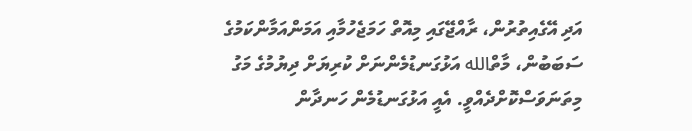އަދި އޭގެއިތުރުން، ރާއްޖޭގައި މިއޮތް ހަމަޖެހުމާއި އަމަންއަމާންކަމުގެ ސަބަބުން، މާތްالله އަޅުގަނޑުމެންނަށް ކުރިޔަށް ދިޔުމުގެ މަގު މިތަނަވަސްކޮށްދެއްވީ. އެއީ އަޅުގަނޑުމެން ހަނދާން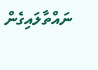ނައްތާލައިގެން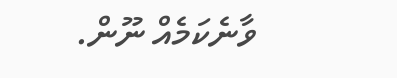ވާނެކަމެއް ނޫން.